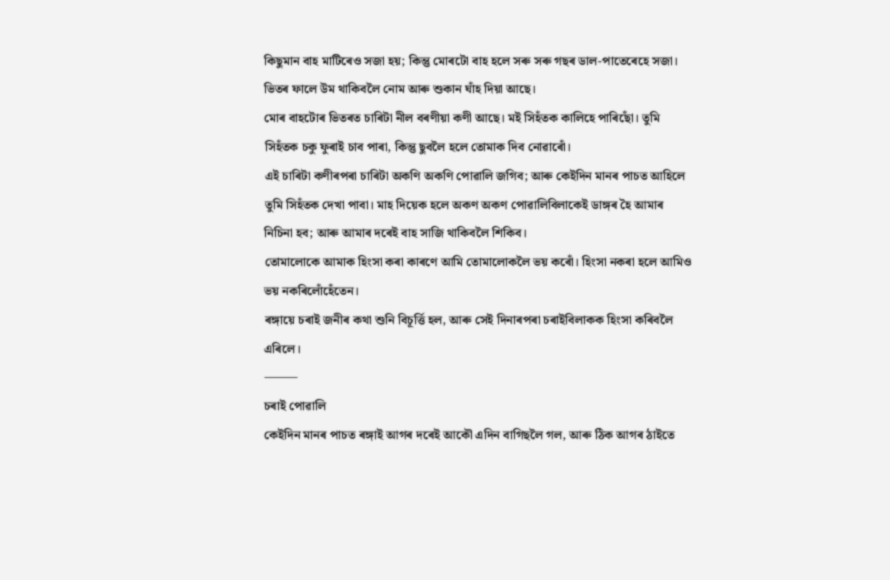কিছুমান বাহ মাটিৰেও সজা হয়; কিন্তু মোৰটো বাহ হলে সৰু সৰু গছৰ ডাল-পাতেৰেহে সজা। ভিতৰ ফালে উম থাকিবলৈ নোম আৰু শুকান ঘাঁহ দিয়া আছে।
মোৰ বাহটোৰ ভিতৰত চাৰিটা নীল বৰণীয়া কণী আছে। মই সিহঁতক কালিহে পাৰিছোঁ। তুমি সিহঁতক চকু ফুৰাই চাব পাৰা, কিন্তু ছুবলৈ হলে তোমাক দিব নোৱাৰোঁ।
এই চাৰিটা কণীৰপৰা চাৰিটা অকণি অকণি পোৱালি জগিব; আৰু কেইদিন মানৰ পাচত আহিলে তুমি সিহঁতক দেখা পাবা। মাহ দিয়েক হলে অকণ অকণ পোৱালিবিলাকেই ডাঙ্গৰ হৈ আমাৰ নিচিনা হব; আৰু আমাৰ দৰেই বাহ সাজি থাকিবলৈ শিকিব।
তোমালোকে আমাক হিংসা কৰা কাৰণে আমি তোমালোকলৈ ভয় কৰোঁ। হিংসা নকৰা হলে আমিও ভয় নকৰিলোঁহেঁতেন।
ৰঙ্গায়ে চৰাই জনীৰ কথা শুনি বিচূৰ্ত্তি হল, আৰু সেই দিনাৰপৰা চৰাইবিলাকক হিংসা কৰিবলৈ এৰিলে।
⸻
চৰাই পোৱালি
কেইদিন মানৰ পাচত ৰঙ্গাই আগৰ দৰেই আকৌ এদিন বাগিছলৈ গল, আৰু ঠিক আগৰ ঠাইতে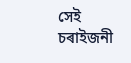সেই চৰাইজনী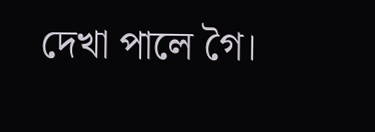দেখা পালে গৈ।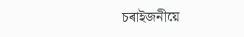চৰাইজনীয়ে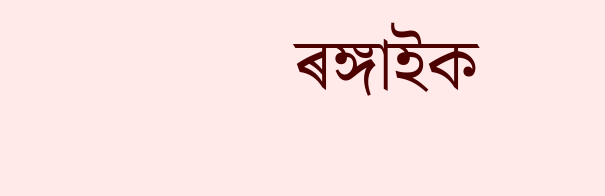ৰঙ্গাইক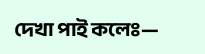দেখা পাই কলেঃ—